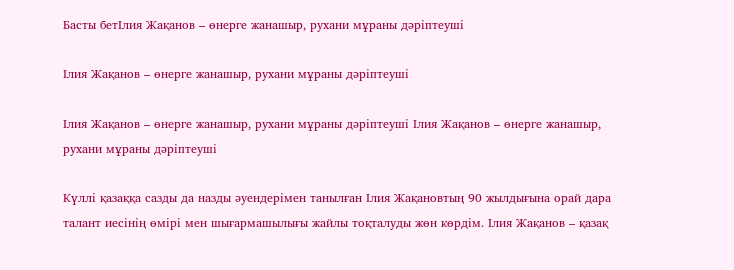Басты бетІлия Жақанов – өнерге жанашыр, рухани мұраны дәріптеуші

Ілия Жақанов – өнерге жанашыр, рухани мұраны дәріптеуші

Ілия Жақанов – өнерге жанашыр, рухани мұраны дәріптеуші Ілия Жақанов – өнерге жанашыр, рухани мұраны дәріптеуші

Күллі қазаққа сазды да назды әуендерімен танылған Ілия Жақановтың 90 жылдығына орай дара талант иесінің өмірі мен шығармашылығы жайлы тоқталуды жөн көрдім. Ілия Жақанов – қазақ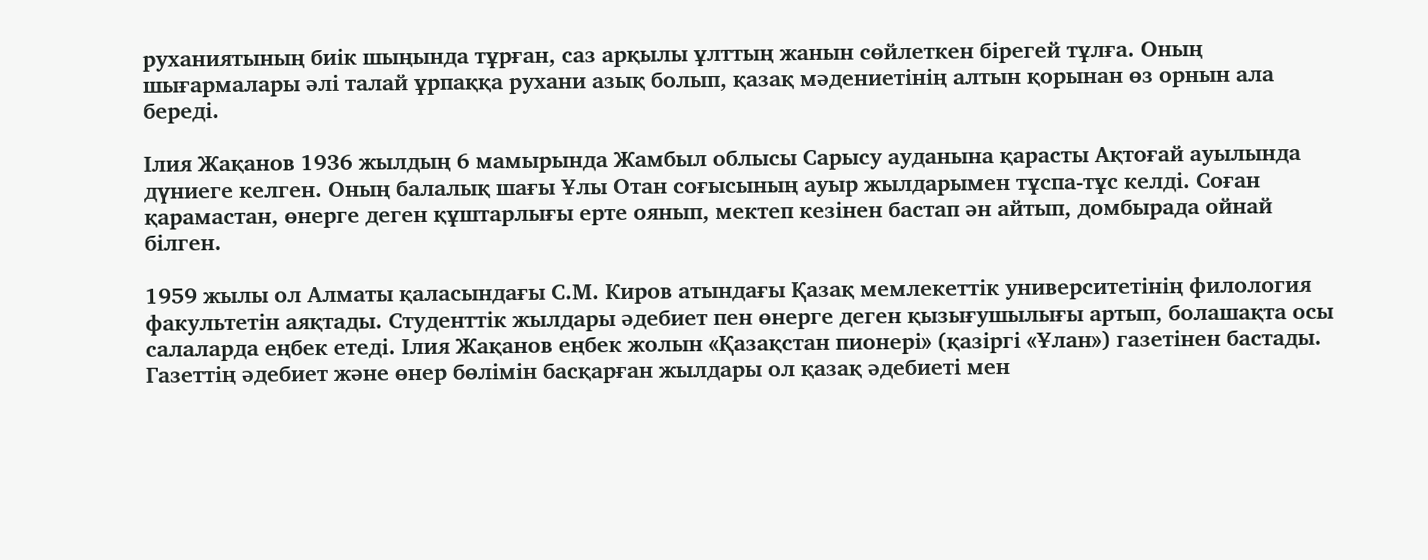руханиятының биік шыңында тұрған, саз арқылы ұлттың жанын сөйлеткен бірегей тұлға. Оның шығармалары әлі талай ұрпаққа рухани азық болып, қазақ мәдениетінің алтын қорынан өз орнын ала береді.

Ілия Жақанов 1936 жылдың 6 мамырында Жамбыл облысы Сарысу ауданына қарасты Ақтоғай ауылында дүниеге келген. Оның балалық шағы Ұлы Отан соғысының ауыр жылдарымен тұспа-тұс келді. Соған қарамастан, өнерге деген құштарлығы ерте оянып, мектеп кезінен бастап ән айтып, домбырада ойнай білген.

1959 жылы ол Алматы қаласындағы С.М. Киров атындағы Қазақ мемлекеттік университетінің филология факультетін аяқтады. Студенттік жылдары әдебиет пен өнерге деген қызығушылығы артып, болашақта осы салаларда еңбек етеді. Ілия Жақанов еңбек жолын «Қазақстан пионері» (қазіргі «Ұлан») газетінен бастады. Газеттің әдебиет және өнер бөлімін басқарған жылдары ол қазақ әдебиеті мен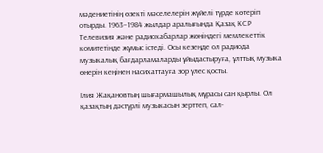мәдениетінің өзекті мәселелерін жүйелі түрде көтеріп отырды. 1963–1984 жылдар аралығында Қазақ КСР Телевизия және радиохабарлар жөніндегі мемлекеттік комитетінде жұмыс істеді. Осы кезеңде ол радиода музыкалық бағдарламаларды ұйыдастыруға, ұлттық музыка өнерін кеңінен насихаттауға зор үлес қосты.

Ілия Жақановтың шығармашылық мұрасы сан қырлы. Ол қазақтың дәстүрлі музыкасын зерттеп, сал-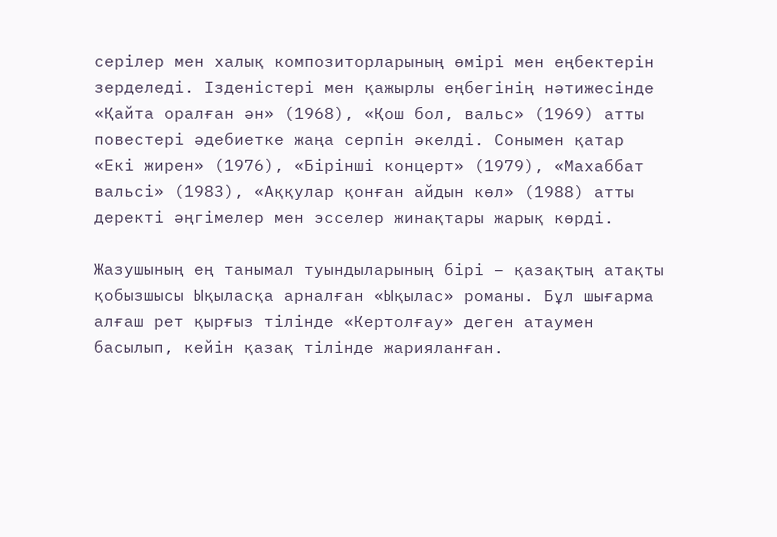серілер мен халық композиторларының өмірі мен еңбектерін зерделеді. Ізденістері мен қажырлы еңбегінің нәтижесінде «Қайта оралған ән» (1968), «Қош бол, вальс» (1969) атты повестері әдебиетке жаңа серпін әкелді. Сонымен қатар «Екі жирен» (1976), «Бірінші концерт» (1979), «Махаббат вальсі» (1983), «Аққулар қонған айдын көл» (1988) атты деректі әңгімелер мен эсселер жинақтары жарық көрді.

Жазушының ең танымал туындыларының бірі – қазақтың атақты қобызшысы Ықыласқа арналған «Ықылас» романы. Бұл шығарма алғаш рет қырғыз тілінде «Кертолғау» деген атаумен басылып, кейін қазақ тілінде жарияланған.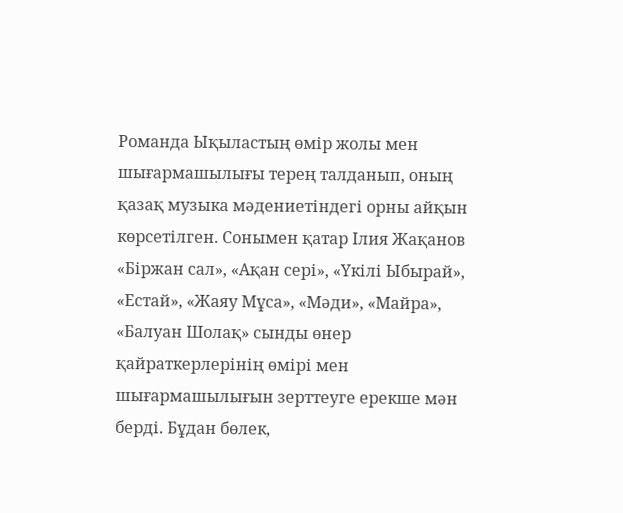Романда Ықыластың өмір жолы мен шығармашылығы терең талданып, оның қазақ музыка мәдениетіндегі орны айқын көрсетілген. Сонымен қатар Ілия Жақанов «Біржан сал», «Ақан сері», «Үкілі Ыбырай», «Естай», «Жаяу Мұса», «Мәди», «Майра», «Балуан Шолақ» сынды өнер қайраткерлерінің өмірі мен шығармашылығын зерттеуге ерекше мән берді. Бұдан бөлек,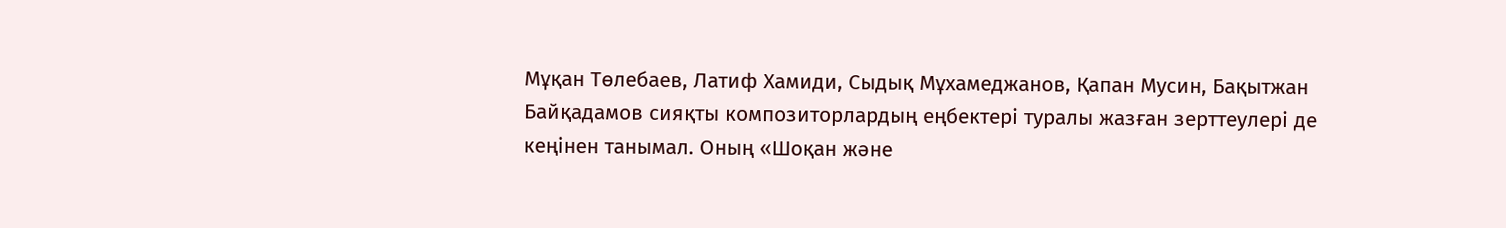Мұқан Төлебаев, Латиф Хамиди, Сыдық Мұхамеджанов, Қапан Мусин, Бақытжан Байқадамов сияқты композиторлардың еңбектері туралы жазған зерттеулері де кеңінен танымал. Оның «Шоқан және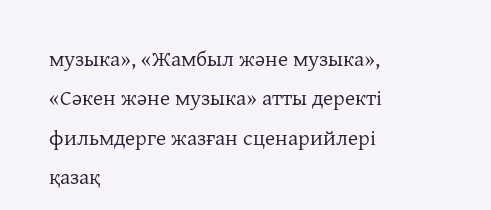музыка», «Жамбыл және музыка», «Сәкен және музыка» атты деректі фильмдерге жазған сценарийлері қазақ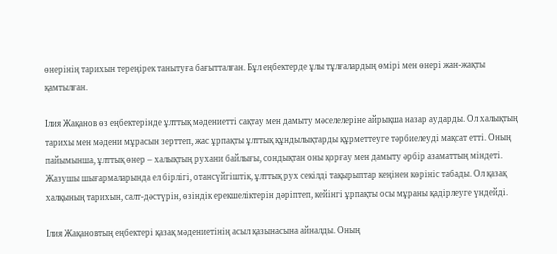өнерінің тарихын тереңірек танытуға бағытталған. Бұл еңбектерде ұлы тұлғалардың өмірі мен өнері жан-жақты қамтылған.

Ілия Жақанов өз еңбектерінде ұлттық мәдениетті сақтау мен дамыту мәселелеріне айрықша назар аударды. Ол халықтың тарихы мен мәдени мұрасын зерттеп, жас ұрпақты ұлттық құндылықтарды құрметтеуге тәрбиелеуді мақсат етті. Оның пайымынша, ұлттық өнер – халықтың рухани байлығы, сондықтан оны қорғау мен дамыту әрбір азаматтың міндеті. Жазушы шығармаларында ел бірлігі, отансүйгіштік, ұлттық рух секілді тақырыптар кеңінен көрініс табады. Ол қазақ халқының тарихын, салт-дәстүрін, өзіндік ерекшеліктерін дәріптеп, кейінгі ұрпақты осы мұраны қадірлеуге үндейді.

Ілия Жақановтың еңбектері қазақ мәдениетінің асыл қазынасына айналды. Оның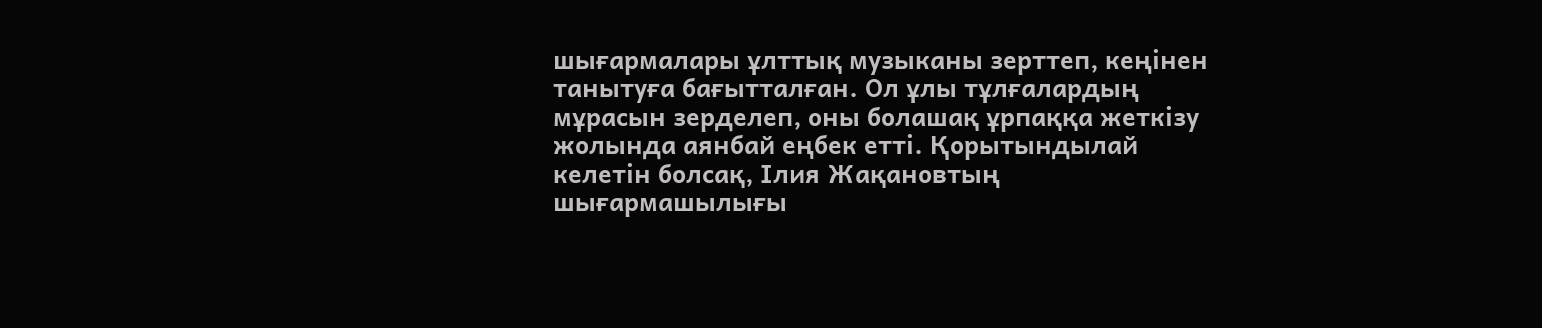шығармалары ұлттық музыканы зерттеп, кеңінен танытуға бағытталған. Ол ұлы тұлғалардың мұрасын зерделеп, оны болашақ ұрпаққа жеткізу жолында аянбай еңбек етті. Қорытындылай келетін болсақ, Ілия Жақановтың шығармашылығы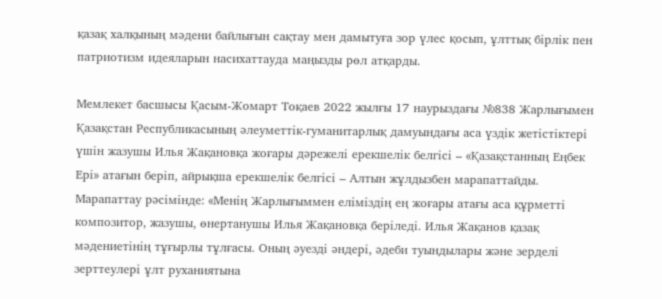қазақ халқының мәдени байлығын сақтау мен дамытуға зор үлес қосып, ұлттық бірлік пен патриотизм идеяларын насихаттауда маңызды рөл атқарды.

Мемлекет басшысы Қасым-Жомарт Тоқаев 2022 жылғы 17 наурыздағы №838 Жарлығымен Қазақстан Республикасының әлеуметтік-гуманитарлық дамуындағы аса үздік жетістіктері үшін жазушы Илья Жақановқа жоғары дәрежелі ерекшелік белгісі – «Қазақстанның Еңбек Ері» атағын беріп, айрықша ерекшелік белгісі – Алтын жұлдызбен марапаттайды. Марапаттау рәсімінде: «Менің Жарлығыммен еліміздің ең жоғары атағы аса құрметті композитор, жазушы, өнертанушы Илья Жақановқа беріледі. Илья Жақанов қазақ мәдениетінің тұғырлы тұлғасы. Оның әуезді әндері, әдеби туындылары және зерделі зерттеулері ұлт руханиятына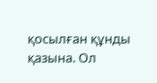қосылған құнды қазына. Ол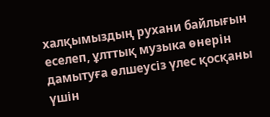халқымыздың рухани байлығын еселеп, ұлттық музыка өнерін дамытуға өлшеусіз үлес қосқаны үшін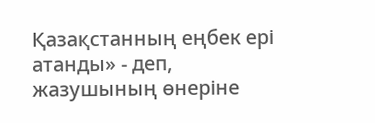Қазақстанның еңбек ері атанды» - деп, жазушының өнеріне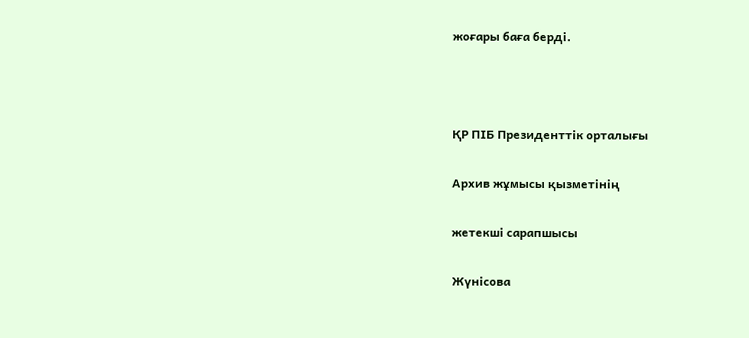жоғары баға берді.



ҚР ПІБ Президенттік орталығы

Архив жұмысы қызметінің

жетекші сарапшысы

Жүнісова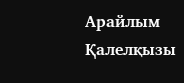Арайлым Қалелқызы